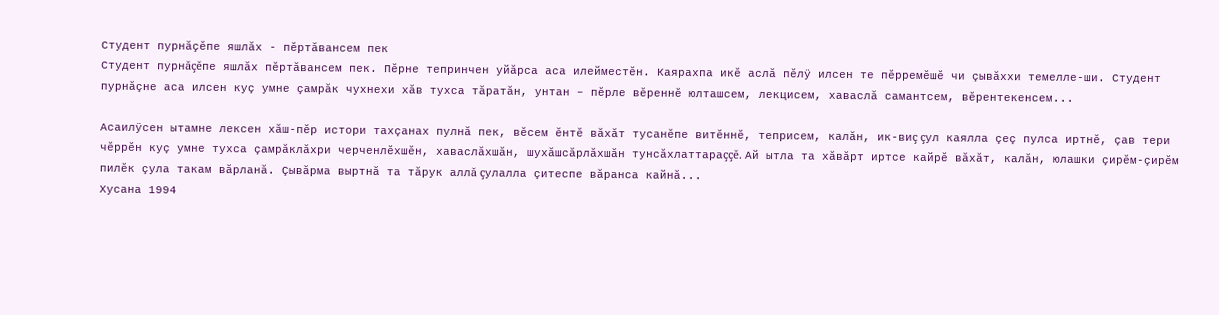Студент пурнӑҫӗпе яшлӑх - пӗртӑвансем пек
Студент пурнăçĕпе яшлăх пĕртăвансем пек. Пĕрне тепринчен уйăрса аса илейместĕн. Каярахпа икĕ аслă пĕлÿ илсен те пĕрремĕшĕ чи çывăххи темелле-ши. Студент пурнăçне аса илсен куç умне çамрăк чухнехи хăв тухса тăратăн, унтан – пĕрле вĕреннĕ юлташсем, лекцисем, хаваслă самантсем, вĕрентекенсем...

Асаилÿсен ытамне лексен хăш-пĕр истори тахçанах пулнă пек, вĕсем ĕнтĕ вăхăт тусанĕпе витĕннĕ, теприсем, калăн, ик-виç çул каялла çеç пулса иртнĕ, çав тери чĕррĕн куç умне тухса çамрăклăхри черченлĕхшĕн, хаваслăхшăн, шухăшсăрлăхшăн тунсăхлаттараççĕ. Ай ытла та хăвăрт иртсе кайрĕ вăхăт, калăн, юлашки çирĕм-çирĕм пилĕк çула такам вăрланă. Çывăрма выртнă та тăрук аллă çулалла çитеспе вăранса кайнă...
Хусана 1994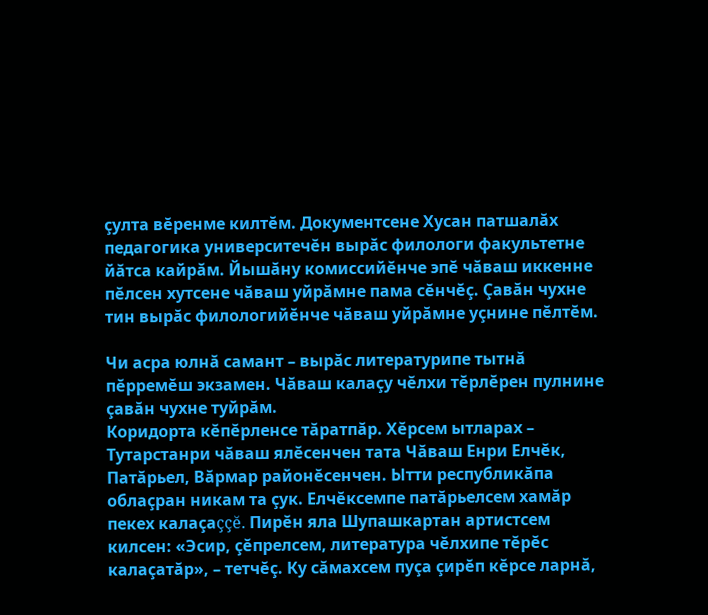çулта вĕренме килтĕм. Документсене Хусан патшалăх педагогика университечĕн вырăс филологи факультетне йăтса кайрăм. Йышăну комиссийĕнче эпĕ чăваш иккенне пĕлсен хутсене чăваш уйрăмне пама сĕнчĕç. Çавăн чухне тин вырăс филологийĕнче чăваш уйрăмне уçнине пĕлтĕм.

Чи асра юлнă самант – вырăс литературипе тытнă пĕрремĕш экзамен. Чăваш калаçу чĕлхи тĕрлĕрен пулнине çавăн чухне туйрăм.
Коридорта кĕпĕрленсе тăратпăр. Хĕрсем ытларах – Тутарстанри чăваш ялĕсенчен тата Чăваш Енри Елчĕк, Патăрьел, Вăрмар районĕсенчен. Ытти республикăпа облаçран никам та çук. Елчĕксемпе патăрьелсем хамăр пекех калаçаççĕ. Пирĕн яла Шупашкартан артистсем килсен: «Эсир, çĕпрелсем, литература чĕлхипе тĕрĕс калаçатăр», – тетчĕç. Ку сăмахсем пуçа çирĕп кĕрсе ларнă,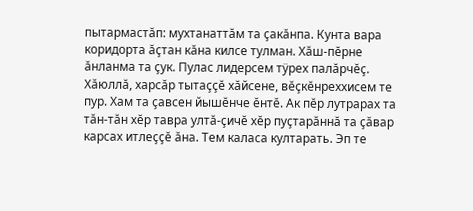пытармастăп: мухтанаттăм та çакăнпа. Кунта вара коридорта ăçтан кăна килсе тулман. Хăш-пĕрне ăнланма та çук. Пулас лидерсем тÿрех палăрчĕç. Хăюллă, харсăр тытаççĕ хăйсене, вĕçкĕнреххисем те пур. Хам та çавсен йышĕнче ĕнтĕ. Ак пĕр лутрарах та тăн-тăн хĕр тавра ултă-çичĕ хĕр пуçтарăннă та çăвар карсах итлеççĕ ăна. Тем каласа култарать. Эп те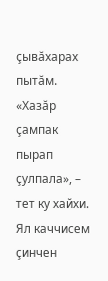çывăхарах пытăм. «Хазăр çампак пырап çулпала», – тет ку хайхи. Ял каччисем çинчен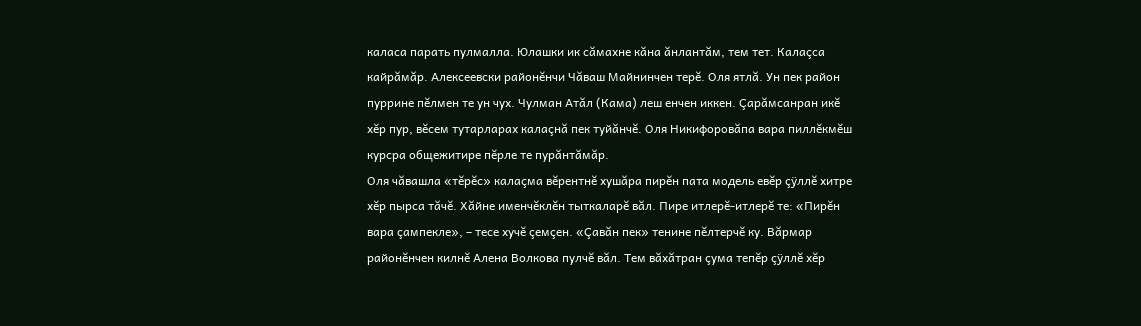каласа парать пулмалла. Юлашки ик сăмахне кăна ăнлантăм, тем тет. Калаçса кайрăмăр. Алексеевски районĕнчи Чăваш Майнинчен терĕ. Оля ятлă. Ун пек район пуррине пĕлмен те ун чух. Чулман Атăл (Кама) леш енчен иккен. Çарăмсанран икĕ хĕр пур, вĕсем тутарларах калаçнă пек туйăнчĕ. Оля Никифоровăпа вара пиллĕкмĕш курсра общежитире пĕрле те пурăнтăмăр.
Оля чăвашла «тĕрĕс» калаçма вĕрентнĕ хушăра пирĕн пата модель евĕр çÿллĕ хитре хĕр пырса тăчĕ. Хăйне именчĕклĕн тыткаларĕ вăл. Пире итлерĕ-итлерĕ те: «Пирĕн вара çампекле», – тесе хучĕ çемçен. «Çавăн пек» тенине пĕлтерчĕ ку. Вăрмар районĕнчен килнĕ Алена Волкова пулчĕ вăл. Тем вăхăтран çума тепĕр çÿллĕ хĕр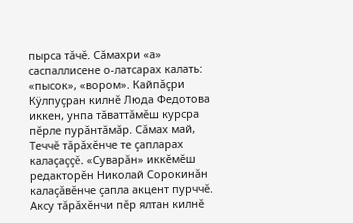пырса тăчĕ. Сăмахри «а» саспаллисене о-латсарах калать: «пысок», «вором». Кайпăçри Кÿлпуçран килнĕ Люда Федотова иккен, унпа тăваттăмĕш курсра пĕрле пурăнтăмăр. Сăмах май, Теччĕ тăрăхĕнче те çапларах калаçаççĕ. «Суварăн» иккĕмĕш редакторĕн Николай Сорокинăн калаçăвĕнче çапла акцент пурччĕ. Аксу тăрăхĕнчи пĕр ялтан килнĕ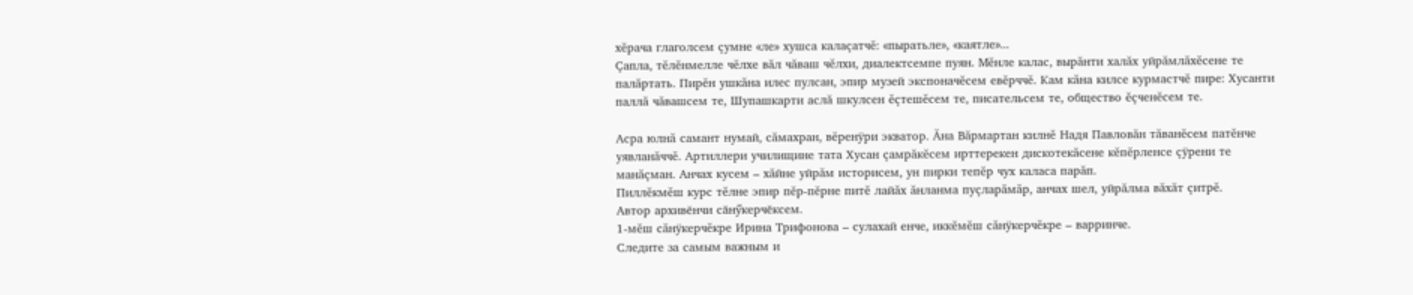хĕрача глаголсем çумне «ле» хушса калаçатчĕ: «пыратьле», «каятле»...
Çапла, тĕлĕнмелле чĕлхе вăл чăваш чĕлхи, диалектсемпе пуян. Мĕнле калас, вырăнти халăх уйрăмлăхĕсене те палăртать. Пирĕн ушкăна илес пулсан, эпир музей экспоначĕсем евĕрччĕ. Кам кăна килсе курмастчĕ пире: Хусанти паллă чăвашсем те, Шупашкарти аслă шкулсен ĕçтешĕсем те, писательсем те, общество ĕçченĕсем те.

Асра юлнă самант нумай, сăмахран, вĕренÿри экватор. Ăна Вăрмартан килнĕ Надя Павловăн тăванĕсем патĕнче уявланăччĕ. Артиллери училищине тата Хусан çамрăкĕсем ирттерекен дискотекăсене кĕпĕрленсе çÿрени те манăçман. Анчах кусем – хăйне уйрăм историсем, ун пирки тепĕр чух каласа парăп.
Пиллĕкмĕш курс тĕлне эпир пĕр-пĕрне питĕ лайăх ăнланма пуçларăмăр, анчах шел, уйрăлма вăхăт çитрĕ.
Автор архивӗнчи сӑнӳкерчӗксем.
1-мĕш сăнÿкерчĕкре Ирина Трифонова – сулахай енче, иккĕмĕш сăнÿкерчĕкре – варринче.
Следите за самым важным и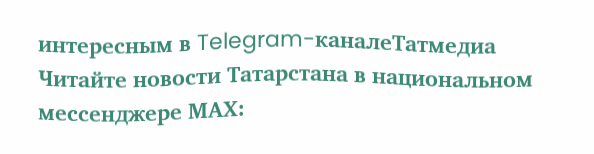интересным в Telegram-каналеТатмедиа
Читайте новости Татарстана в национальном мессенджере MАХ: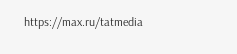https://max.ru/tatmedia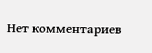Нет комментариев